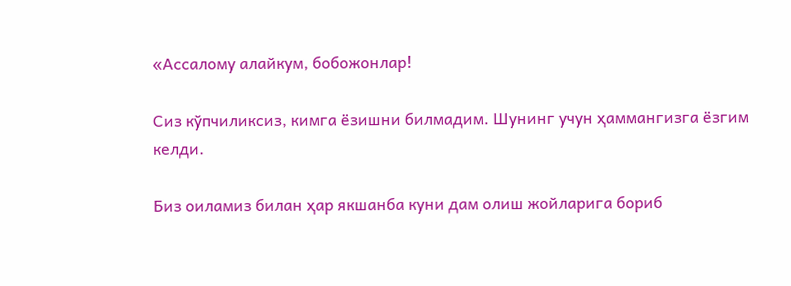«Ассалому алайкум, бобожонлар!

Сиз кўпчиликсиз, кимга ёзишни билмадим. Шунинг учун ҳаммангизга ёзгим келди.

Биз оиламиз билан ҳар якшанба куни дам олиш жойларига бориб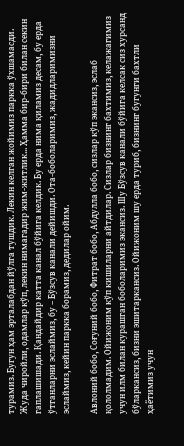турамиз. Бугун ҳам эрталабдан йўлга тушдик. Лекин келган жойимиз паркка ўхшамасди. Жуда чиройли, одамлар кўп, лекин нимагадир жим-житлик... Ҳамма бир-бири билан секин гаплашишади. Қандайдир катта канал бўйига келдик. Бу ерда нима қиламиз десам, бу ерда ўтганларни эслаймиз, бу – Бўзсув канали дейишди. Ота-боболаримиз, жадидларимизни эслаймиз, кейин паркка борамиз, дедилар ойим.

Авлоний бобо, Соғуний бобо, Фитрат бобо, Абдулла бобо, сизлар кўп экансиз, эслаб қололмадим. Ойижоним кўп кишиларни айтдилар. Сизлар бизнинг бахтимиз, келажагимиз учун илм билан курашган боболаримиз экансиз. Шу Бўзсув канали бўйига келсак сиз хурсанд бўларкансиз, бизни эшитаркансиз. Ойижоним шу ерда туриб, бизнинг бугунги бахтли ҳаётимиз учун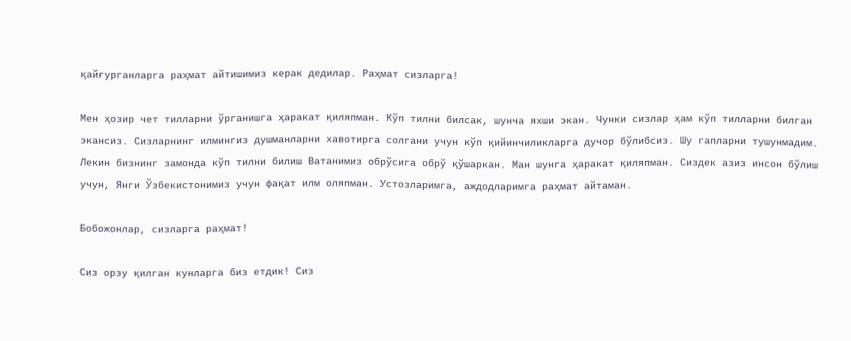қайғурганларга раҳмат айтишимиз керак дедилар. Раҳмат сизларга!

Мен ҳозир чет тилларни ўрганишга ҳаракат қиляпман. Кўп тилни билсак, шунча яхши экан. Чунки сизлар ҳам кўп тилларни билган экансиз. Сизларнинг илмингиз душманларни хавотирга солгани учун кўп қийинчиликларга дучор бўлибсиз. Шу гапларни тушунмадим. Лекин бизнинг замонда кўп тилни билиш Ватанимиз обрўсига обрў қўшаркан. Ман шунга ҳаракат қиляпман. Сиздек азиз инсон бўлиш учун, Янги Ўзбекистонимиз учун фақат илм оляпман. Устозларимга, аждодларимга раҳмат айтаман.

Бобожонлар, сизларга раҳмат!

Сиз орзу қилган кунларга биз етдик! Сиз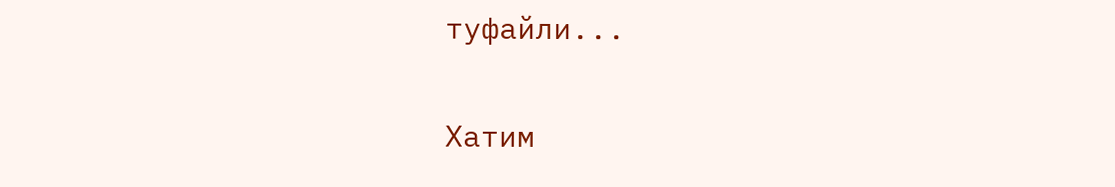туфайли...

Хатим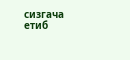сизгача етиб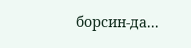борсин-да...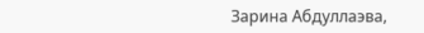Зарина Абдуллаэва,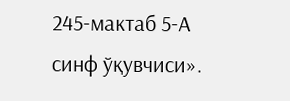245-мактаб 5-А синф ўқувчиси».